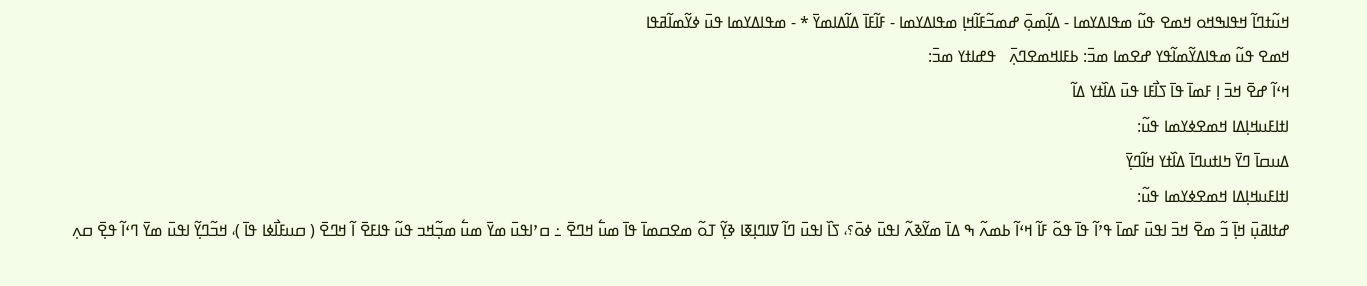ߞߎ߬ߙߣߊ߬ ߞߟߊߒߞߋ ߞߘߐ ߟߎ߬ ߘߟߊߡߌߘߊ - ߡߊ߲߬ߘߋ߲߫ ߝߘߏ߬ߓߊ߬ߞߊ߲ ߘߟߊߡߌߘߊ - ߓߊ߬ߓߊ߫ ߡߊ߬ߡߊߘߌ߫ * - ߘߟߊߡߌߘߊ ߟߎ߫ ߦߌ߬ߘߊ߬ߥߟߊ
ߞߘߐ ߟߎ߬ ߘߟߊߡߌ߬ߘߊ߬ߟߌ ߝߐߘߊ ߘߏ߫: ߕߓߊߞߘߐߣߍ߲߫   ߟߝߊߙߌ ߘߏ߫:
ߞߵߊ߬ ߝߐ߫ ߞߏ߫ ߊ߲ ߓߘߊ߫ ߟߊ߫ ߖߊ߯ߓߊ ߟߎ߫ ߡߊ߰ߙߌ ߡߊ߬
ߊߙߊߓߎߞߊ߲ߡߊ ߞߘߐߦߌߘߊ ߟߎ߬:
ߡߎߛߊ߫ ߣߌ߫ ߤߊߙߎߣߊ߫ ߡߊ߰ߙߌ ߞߊ߬ߣߌ߲߫
ߊߙߊߓߎߞߊ߲ߡߊ ߞߘߐߦߌߘߊ ߟߎ߬:
ߝߙߊߥߎ߲߫ ߞߊ߲߫ ߏ߬ ߘߐ߫ ߞߏ߫ ߊߟߎ߫ ߓߘߊ߫ ߟߴߊ߬ ߟߊ߫ ߟߋ߬ ߓߊ߬ ߞߵߊ߬ ߕߘߍ߬ ߒ ߡߊ߫ ߘߌ߬ߢߍ߬ ߊߟߎ߫ ߦߋ߫؟، ߖߊ߰ ߊߟߎ߫ ߣߊ߬ ߜߊߣߊ߲ߧߊ ߢߌ߲߬ ߠߋ߬ ߘߐߛߘߊ߫ ߟߊ߫ ߘߎ߱ ߞߣߐ߫ ߸ ߛߴߊߟߎ߫ ߘߌ߫ ߘߎ߱ ߘߏ߲߬ߞߏ ߟߎ߬ ߟߊߓߐ߫ ߊ߬ ߞߣߐ߫ ( ߛߎߓߊ߯ߦߊ ߟߊ߫ )، ߞߏ߬ߣߌ߲߬ ߊߟߎ߫ ߘߌ߫ ߣߵߊ߬ ߟߐ߲߫ ߛߍ߲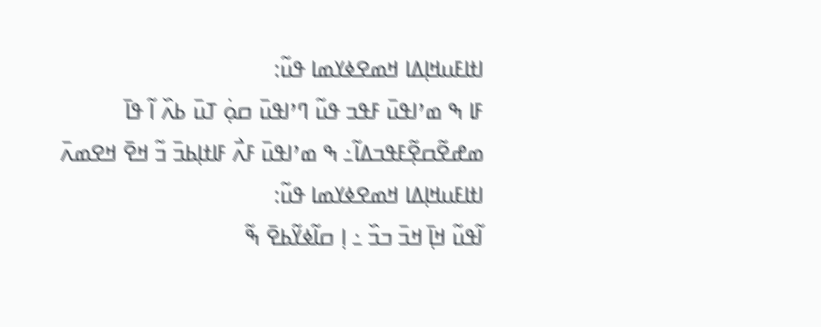ߊߙߊߓߎߞߊ߲ߡߊ ߞߘߐߦߌߘߊ ߟߎ߬:
ߓߊ ߒ ߘߴߊߟߎ߫ ߓߟߏ ߟߎ߬ ߣߴߊߟߎ߫ ߛߋ߲߭ ߠߎ߫ ߕߍ߰ ߊ߬ ߟߊ߫ ߘߝߐ߬ߛߐ߲߬ߓߟߏߡߊ߬߸ ߒ ߘߴߊߟߎ߫ ߓߍ߯ ߓߊߙߊ߲ߕߏ߫ ߏ߬ ߞߐ߫ ߞߐߘߍ߫
ߊߙߊߓߎߞߊ߲ߡߊ ߞߘߐߦߌߘߊ ߟߎ߬:
ߊ߬ߟߎ߬ ߞߊ߲߫ ߞߏ߫ ߏߏ߰ ߸ ߊ߲ ߛߊ߬ߦߌ߬ߕߐ߫ ߒ߬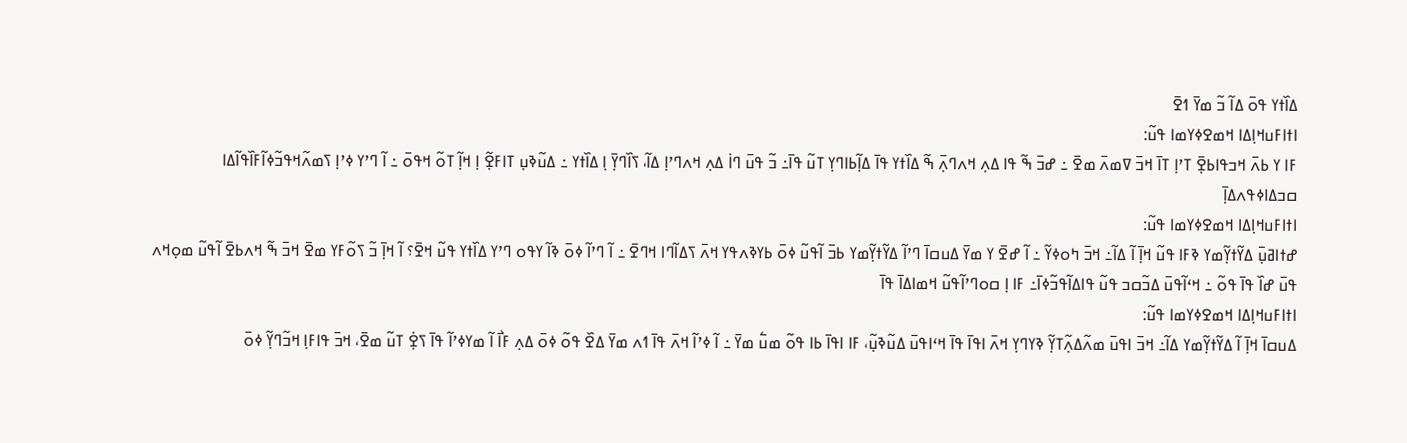ߡߊ߰ߙߌ ߟߋ߫ ߡߊ߬ ߏ߬ ߘߌ߫ ߗߐ߫
ߊߙߊߓߎߞߊ߲ߡߊ ߞߘߐߦߌߘߊ ߟߎ߬:
ߓߊ ߌ ߕߍ߫ ߞߏߟߊߕߐ߲߫ ߠߴߊ߲ ߠߊ߫ ߞߏ߫ ߜߘߍ߫ ߘߐ߫ ߸ ߝߏ߫ ߒ߬ ߟߊ ߡߍ߲ ߞߍߣߍ߲߫ ߒ߬ ߡߊ߰ߙߌ ߟߊ߫ ߡߊ߲߬ߕߊߣߌ߲ ߠߎ߬ ߟߊ߫߸ ߏ߬ ߟߎ߫ ߣߊ߭ ߡߍ߲ ߞߍߣߴߊ߲ ߡߊ߬، ߖߊ߰ߣߌ߲߫ ߊ߲ ߡߊ߰ߙߌ ߸ ߡߎ߬ߢߎ߲ ߠߊߓߐ߲߬ ߊ߲ ߞߊ߲߬ ߠߋ߬ ߞߟߋ߫ ߸ ߊ߬ ߣߴߌ ߦߴߊ߲ ߖߘߍ߬ߞߟߏ߬ߦߊ߬ߓߊ߰ߟߊ߬ߡߊ ߛߏߡߊߦߟߍߡߊ߲߫
ߊߙߊߓߎߞߊ߲ߡߊ ߞߘߐߦߌߘߊ ߟߎ߬:
ߝߙߊߥߎ߲߫ ߡߌ߬ߙߌ߲߬ߘߌ ߢߓߊ ߟߎ߬ ߞߊ߲߫ ߊ߬ ߡߊ߬߸ ߞߏ߫ ߤߋߦߌ߬ ߸ ߊ߬ ߝߐ߫ ߌ ߘߌ߫ ߡߎߛߊ߫ ߣߴߊ߬ ߡߌ߬ߙߌ߲߬ߘߌ ߕߏ߫ ߊ߬ߟߎ߬ ߦߋ߫ ߕߌߢߍߟߌ ߞߍ߫ ߖߡߊ߬ߣߊ ߞߣߐ߫ ߸ ߊ߬ ߣߴߊ߬ ߦߋ߫ ߢߊ߬ ߌߟߋ ߣߴߌ ߡߊ߰ߙߌ ߟߎ߬ ߞߐ߫؟ ߊ߬ ߞߊ߲߫ ߏ߬ ߖߋ߬ߓߌ ߘߐ߫ ߞߏ߫ ߒ߬ ߞߍߕߐ߫ ߊ߬ߟߎ߬ ߘߋ߲ߞߍ ߟߎ߫ ߝߊ߰ ߟߊ߫ ߟߋ߬ ߸ ߞߵߊ߬ߟߎ߫ ߡߏ߬ߛߏ ߟߎ߬ ߟߊߡߊ߬ߟߏ߬ߦߊ߫߸ ߓߊ ߊ߲ ߛߋߣߴߊ߬ߟߎ߬ ߞߘߊߡߊ߫ ߟߊ߫
ߊߙߊߓߎߞߊ߲ߡߊ ߞߘߐߦߌߘߊ ߟߎ߬:
ߡߎߛߊ߫ ߞߊ߲߫ ߊ߬ ߡߌ߬ߙߌ߲߬ߘߌ ߡߊ߬߸ ߞߏ߫ ߊߟߎ߫ ߘߍ߬ߡߍ߲߬ߠߌ߲߬ ߢߌߣߌ߲ ߞߍ߫ ߊߟߊ߫ ߟߊ߫ ߞߵߊߟߎ߫ ߡߎ߬ߢߎ߲߬، ߓߊ ߊߟߊ߫ ߕߊ ߟߋ߬ ߘߎ߱ ߘߌ߫ ߸ ߊ߬ ߦߴߊ߬ ߞߍ߫ ߟߊ߫ ߗߍ ߘߌ߫ ߡߐ߰ ߟߋ߬ ߦߋ߫ ߡߍ߲ ߓߊ߯ ߊ߬ ߘߌߦߴߊ߬ ߟߊ߫ ߖߐ߲߭ ߠߎ߬ ߘߐ߫، ߞߏ߫ ߟߊߓߊ߲ ߞߏ߬ߣߌ߲߬ ߦߋ߫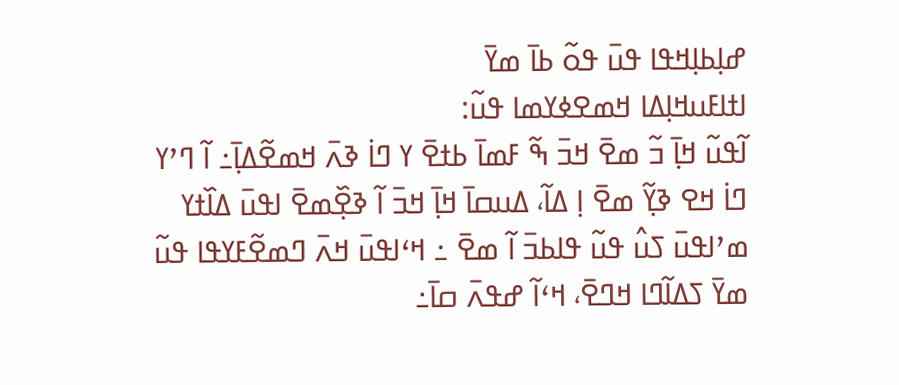ߝߊ߲ߕߊ߲ߞߟߊ ߟߎ߫ ߟߋ߬ ߕߊ߫ ߘߌ߫
ߊߙߊߓߎߞߊ߲ߡߊ ߞߘߐߦߌߘߊ ߟߎ߬:
ߊ߬ߟߎ߬ ߞߊ߲߫ ߏ߬ ߘߐ߫ ߞߏ߫ ߒ߬ ߓߘߊ߫ ߕߙߐ߫ ߌ ߣߊ߭ ߢߍ߫ ߞߘߐ߬ߡߊ߲߫߸ ߊ߬ ߣߴߌ ߣߊ߭ ߞߐ ߢߌ߲߬ ߘߐ߫ ߊ߲ ߡߊ߬، ߡߎߛߊ߫ ߞߊ߲߫ ߞߏ߫ ߊ߬ ߢߐ߲߰ߘߐ߫ ߊߟߎ߫ ߡߊ߰ߙߌ ߘߴߊߟߎ߫ ߖߎ߮ ߟߎ߬ ߟߊߕߏ߫ ߊ߬ ߘߐ߫ ߸ ߞߵߊߟߎ߫ ߞߍ߫ ߣߘߐ߬ߓߌߟߊ ߟߎ߬ ߘߌ߫ ߖߡߊ߬ߣߊ ߞߣߐ߫، ߞߵߊ߬ ߝߟߍ߫ ߛߊ߫߸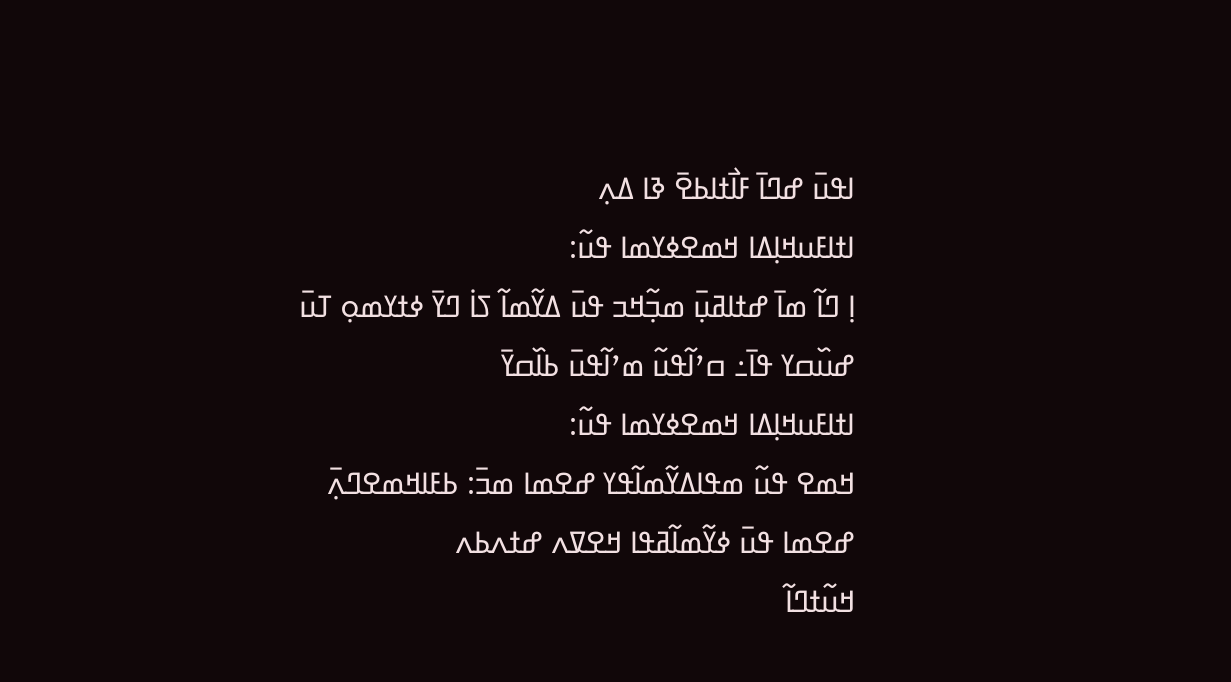ߊߟߎ߫ ߝߣߊ߫ ߓߊ߯ߙߊߕߐ߫ ߢߊ ߡߍ߲
ߊߙߊߓߎߞߊ߲ߡߊ ߞߘߐߦߌߘߊ ߟߎ߬:
ߊ߲ ߣߊ߬ ߘߊ߫ ߝߙߊߥߎ߲߫ ߘߏ߲߬ߞߏ ߟߎ߫ ߡߌ߬ߘߊ߬ ߖߊ߭ ߣߌ߫ ߦߙߌߘߋ߲ ߠߎ߫ ߝߎ߰ߛߌ ߟߊ߫߸ ߛߴߊ߬ߟߎ߬ ߘߴߊ߬ߟߎ߫ ߕߊ߰ߛߌ߫
ߊߙߊߓߎߞߊ߲ߡߊ ߞߘߐߦߌߘߊ ߟߎ߬:
ߞߘߐ ߟߎ߬ ߘߟߊߡߌ߬ߘߊ߬ߟߌ ߝߐߘߊ ߘߏ߫: ߕߓߊߞߘߐߣߍ߲߫
ߝߐߘߊ ߟߎ߫ ߦߌ߬ߘߊ߬ߥߟߊ ߞߐߜߍ ߝߙߍߕߍ
ߞߎ߬ߙߣߊ߬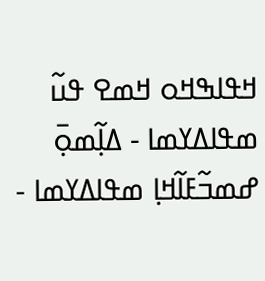ߞߟߊߒߞߋ ߞߘߐ ߟߎ߬ ߘߟߊߡߌߘߊ - ߡߊ߲߬ߘߋ߲߫ ߝߘߏ߬ߓߊ߬ߞߊ߲ ߘߟߊߡߌߘߊ -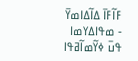ߓߊ߬ߓߊ߫ ߡߊ߬ߡߊߘߌ߫ - ߘߟߊߡߌߘߊ ߟߎ߫ ߦߌ߬ߘߊ߬ߥߟߊ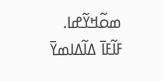ߘߋ߬ߞߌ߬ߝߊ. ߓߊ߬ߓߊ߫ ߡߊ߬ߡߊߘߌ߫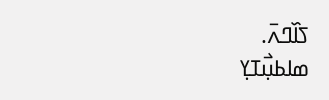ߖߊ߰ߣߍ߫.
ߘߊߕߎ߲߯ߠߌ߲